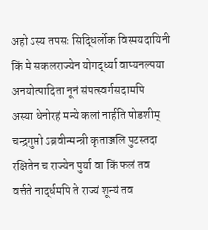अहो ऽस्य तपसः सिद्धिर्लोक विस्मयदायिनी
किं मे सकलराज्येन योगर्द्ध्या वाप्यनल्पया
अनयोत्पादिता नूनं संपत्स्वर्गसदामपि
अस्या धेनोरहं मन्ये कलां नार्हति षोडशीम्
चन्द्रगुप्तो ऽब्रवीन्मन्त्री कृताञ्जलि पुटस्तदा
रक्षितेन च राज्येन पुर्या वा किं फलं तव
वर्त्तते नार्द्धमपि ते राज्यं शून्यं तव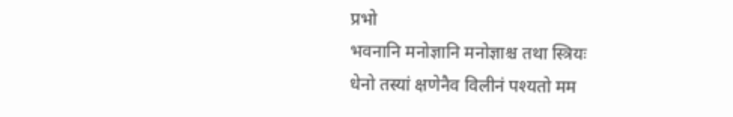प्रभो
भवनानि मनोज्ञानि मनोज्ञाश्च तथा स्त्रियः
धेनो तस्यां क्षणेनैव विलीनं पश्यतो मम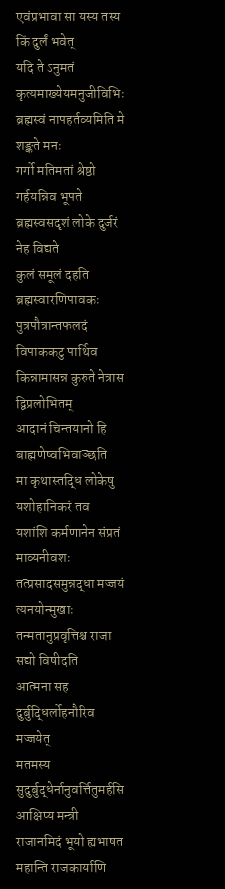एवंप्रभावा सा यस्य तस्य किं दुर्लं भवेत्
यदि ते ऽनुमतं कृत्यमाख्येयमनुजीविभिः
ब्रह्मस्वं नापहर्तव्यमिति मे शङ्कते मनः
गर्गो मतिमतां श्रेष्ठो गर्हयन्निव भूपते
ब्रह्मस्वसदृशं लोके दुर्जरं नेह विद्यते
कुलं समूलं दहति ब्रह्मस्वारणिपावकः
पुत्रपौत्रान्तफलदं विपाककटु पार्थिव
किन्नामासन्न कुरुते नेत्रास द्विप्रलोभितम्
आदानं चिन्तयानो हि बाह्मणेष्वभिवाञ्छति
मा कृथास्तद्धि लोकेषु यशोहानिकरं तव
यशांशि कर्मणानेन संप्रतं माव्यनीवशः
तत्प्रसादसमुन्नद्धा मज्जयं त्यनयोन्मुखाः
तन्मतानुप्रवृत्तिश्च राजा सद्यो विषीदति
आत्मना सह दुर्बुद्धिर्लोहनौरिव मज्जयेत्
मतमस्य सुदुर्बुद्धेर्नानुवर्त्तितुमर्हसि
आक्षिप्य मन्त्री राजानमिदं भूयो ह्यभाषत
महान्ति राजकार्याणि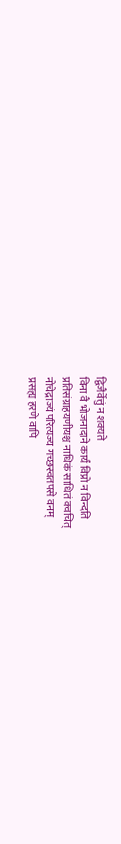द्विजैर्वेत्तुं न शक्यते
विना वै भोजनादाने कार्यं विप्रो न विन्दति
प्रतिसंग्राहयणीयश्च नाधिकं साधितं क्वचित्
नोचेद्राज्यं परित्यज्य गच्छस्वतपसे वनम्
प्रसह्य हरणे वापि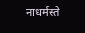नाधर्मस्ते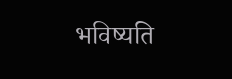भविष्यति